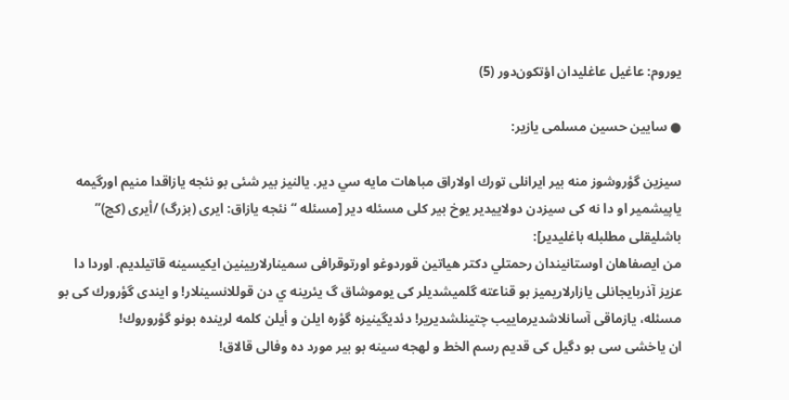یوروم: عاغیل عاغلیدان اؤتکون‌دور (5)

● سایین حسین مسلمی یازیر:

سيزين گؤروشوز منه بير ايرانلى تورك اولاراق مباهات مايه سي دير. يالنيز بير شئى بو نئجه يازاقدا منيم اورگيمه ياپيشمير او دا نه كى سيزدن دولاييدير يوخ بير كلى مسئله دير [مسئله “نئجه یازاق: ایری (بزرگ) /أیری (کج)” باشلیقلی مطلبله باغلیدیر]:
من ايصفاهان اوستانيندان رحمتلي دكتر هياتين قوردوغو اورتوقرافى سمينارلاريينين ايكيسينه قاتيلديم. اوردا دا عزيز آذربايجانلى يازارلاريميز بو قناعته گلميشديلر كى يوموشاق گ يئرينه ي دن قوللانسينلار! و ايندى گؤرورك كى بو مسئله، يازماقى آسانلاشديرماييب چتينلشديرير! دئديگينيزه گؤره ايلن و أيلن كلمه لرينده بونو گؤروروك!
ان ياخشى سى بو دگيل كى قديم رسم الخط و لهجه سينه بو بير مورد ده وفالى قالاق!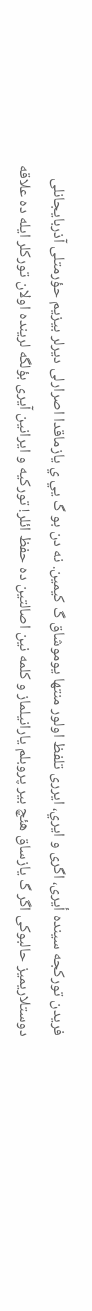فريدن توركجه سينده أيرى، اگرى و ايري، ايررى تلفظ اولور منتها يوموشاق گ كيمين. نه دن بو گ يي ي يازماقدا اصرارلى ديرلر بيزيم حؤرمتلى آذربايجانلى دوستلاريميز حالبوكى اگر گ يازساق هئچ بير پروبلم يارانيلماز و كلمه نين اصالتين ده حفظ ائلر! توركيه و ايرانين آيرى بؤلگه لرينده اولان توركلر ايله ده علاقه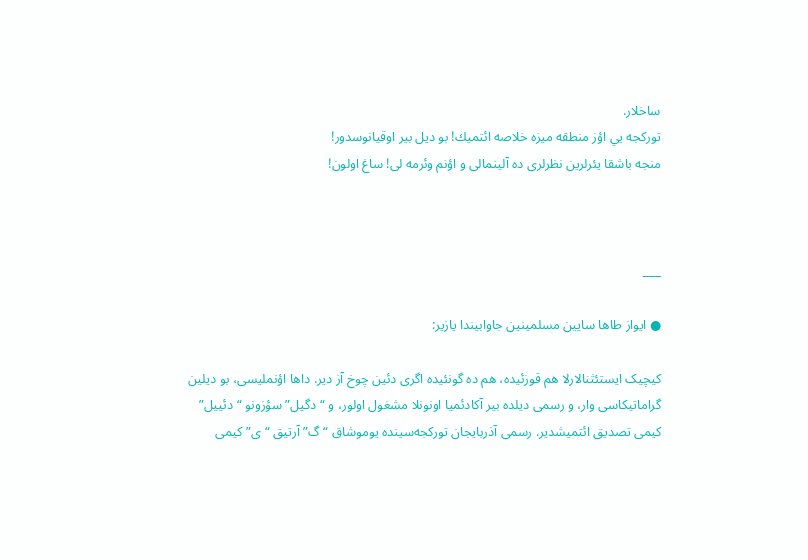ساخلار.
توركجه يي اؤز منطقه ميزه خلاصه ائتميك! بو ديل بير اوقيانوسدور!
منجه باشقا يئرلرين نظرلرى ده آلينمالى و اؤنم وئرمه لى! ساغ اولون!



___

● ایواز طاها سایین مسلمینین جاوابیندا یازیر:

کیچیک ایستئثنالارلا هم قوزئیده، هم ده گونئیده اگری دئین چوخ آز دیر. داها اؤنملیسی، بو دیلین گراماتیکاسی وار، و رسمی دیلده بیر آکادئمیا اونونلا مشغول اولور، و “دگیل” سؤزونو “دئییل” کیمی تصدیق ائتمیشدیر. رسمی آذربایجان تورکجه‌سینده یوموشاق “گ” آرتیق “ی” کیمی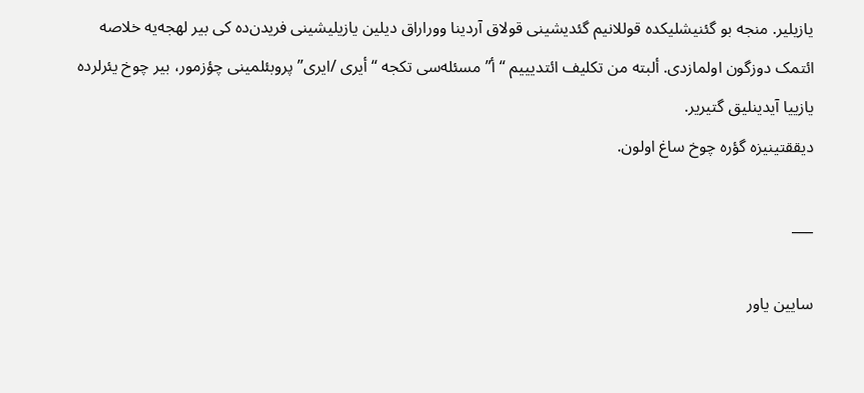یازیلیر. منجه بو گئنیشلیکده قوللانیم گئدیشینی قولاق آردینا ووراراق دیلین یازیلیشینی فریدن‌ده کی بیر لهجه‌یه خلاصه ائتمک دوزگون اولمازدی. ألبته من تکلیف ائتدیییم “أ” مسئله‌سی تکجه “أیری /ایری” پروبئلمینی چؤزمور، بیر چوخ یئرلرده یازییا آیدینلیق گتیریر.
دیققتینیزه گؤره چوخ ساغ اولون.

___

سایین یاور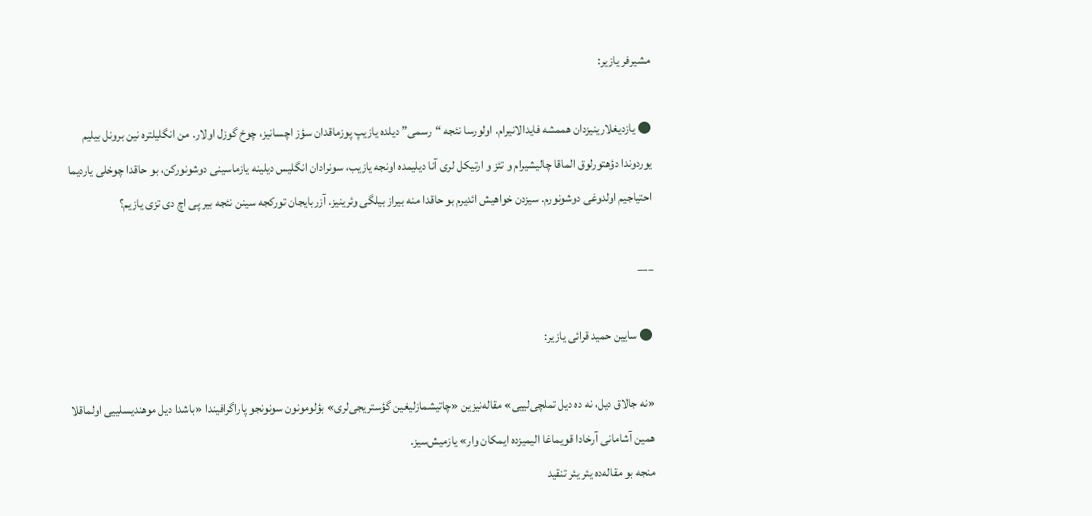مشیرفر یازیر:

● یازدیغلارینیزدان هممشه فایدالانیرام. اولورسا نئجه “رسمی” دیلده یازیپ پوزماقدان سؤز اچسانیز، چوخ گوزل اولار. من انگلیلتره نین برونل بیلیم یوردوندا دؤهتورلوق الماقا چالیشیرام و تئز و ارتیکل لری آنا دیلیمده اونجه یازیب، سونرادان انگلیس دیلینه یازماسینی دوشونورکن، بو حاقدا چوخلی یاردیما احتیاجیم اولدوغی دوشونورم. سیزدن خواهیش ائدیرم بو حاقدا منه بیراز بیلگی وئرینیز. آزربایجان تورکجه سینن نئجه بیر پی اچ دی تزی یازیم؟

___

● سایین حمید قرائی یازیر:

«نه جالاق دیل، نه ده دیل تملچی‌لییی» مقاله‌نیزین «چاتیشمازلیغین گؤستریجی‌لری» بؤلومونون سونونجو پاراگرافیندا «باشدا دیل موهندیسلییی اولماقلا همین آشامانی آرخادا قویماغا الیمیزده ایمکان وار» یازمیش‌سیز.
منجه بو مقاله‌ده یئر یئر تنقید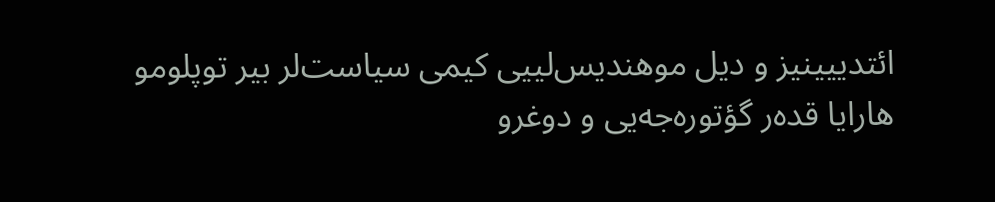ائتدییینیز و دیل موهندیس‌لییی کیمی سیاست‌لر بیر توپلومو هارایا قده‌ر گؤتوره‌جه‌یی و دوغرو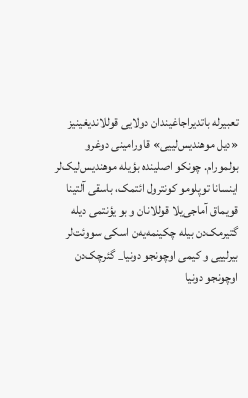تعبیرله باتدیراجاغیندان دولایی قوللاندیغینیز «دیل موهندیس‌لییی» قاورامینی دوغرو بولمورام. چونکو اصلینده بؤیله موهندیس‌لیک‌لر اینسانا توپلومو کونترول ائتمک، باسقی آلتینا قویماق آماجی‌یلا قوللانان و بو یؤنتمی دیله گتیرمک‌دن بیله چکینمه‌یه‌ن اسکی سووئت‌لر بیرلییی و کیمی اوچونجو دونیا_ گئرچک‌دن اوچونجو دونیا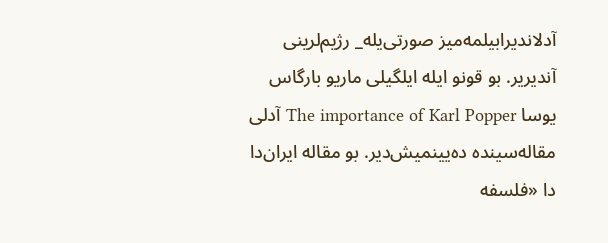آدلاندیرابیلمه‌میز صورتی‌یله_ رژیم‌لرینی آندیریر. بو قونو ایله ایلگیلی ماریو بارگاس یوسا The importance of Karl Popper آدلی مقاله‌سینده ده‌یینمیش‌دیر. بو مقاله ایران‌دا دا «فلسفه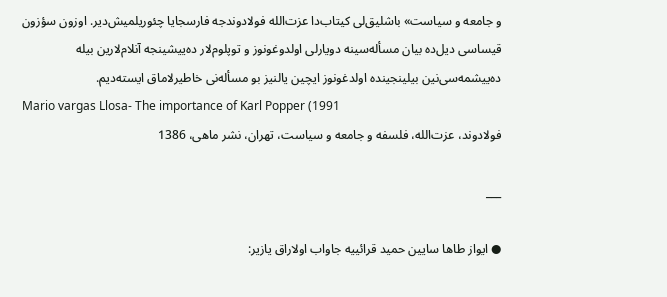و جامعه و سیاست» باشلیق‌لی کیتاب‌دا عزت‌الله فولادوندجه فارسجایا چئوریلمیش‌دیر. اوزون سؤزون قیساسی دیل‌‌ده بیان مسأله‌سینه دویارلی اولدوغونوز و توپلوم‌لار ده‌ییشینجه آنلام‌لارین بیله ده‌ییشمه‌سی‌نین بیلینجینده اولدغونوز ایچین یالنیز بو مسأله‌نی خاطیرلاماق ایسته‌دیم.
Mario vargas Llosa- The importance of Karl Popper (1991
فولادوند، عزت‌الله، فلسفه و جامعه و سیاست، تهران، نشر ماهی، 1386

___

● ایواز طاها سایین حمید قرائییه جاواب اولاراق یازیر: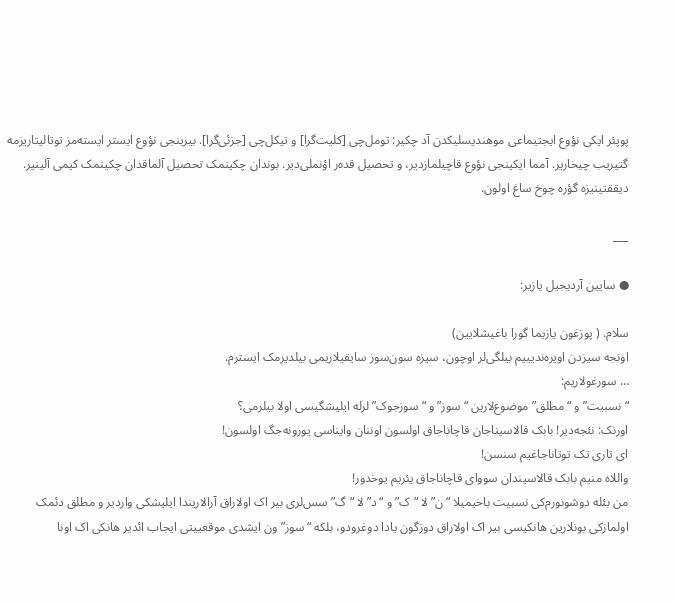پوپئر ایکی نؤوع ایجتیماعی موهندیسلیکدن آد چکیر: تومل‌چی [کلیت‌گرا] و تیکل‌چی [جزئی‌گرا]. بیرینجی نؤوع ایستر ایسته‌مز توتالیتاریزمه گتیریب چیخاریر. آمما ایکینجی نؤوع قاچیلمازدیر، و تحصیل قده‌ر اؤنملی‌دیر. بوندان چکینمک تحصیل آلماقدان چکینمک کیمی آلینیر. دیققتینیزه گؤره چوخ ساغ اولون.

___

● سایین آردیجیل یازیر:

سلام. ( پوزغون یازیما گورا باغیشلایین)
اونجه سیزدن اویره‌ندیییم بیلگی‌لر اوچون، سیزه سون‌سوز سایقیلاریمی بیلدیرمک ایسترم.
… سورغولاریم:
“نسبیت” و “مطلق” موضوع‌لارین “سوز” و “سوزجوک”لرله ایلیشگیسی اولا بیلرمی؟
اورنک: نئجه‌دیر! بابک قالاسیناجان قاچاناجاق اولسون اوننان وایناسی یورونه‌جگ اولسون!
ای تاری تک توتاناجاغیم سنسن!
واللاه منیم بابک قالاسیندان سووای قاچاناجاق یئریم یوخدور!
من بئله دوشونورم‌کی نسبیت باخیمیلا “ن” لا “ک” و “د” لا “گ” سس‌لری بیر اک اولاراق آرالاریندا ایلیشکی واردیر و مطلق دئمک اولمازکی بونلارین هانکیسی بیر اک اولاراق دوزگون یادا دوغرودو، بلکه “سوز”ون ایشدی موقعییتی ایجاب ائدیر هانکی اک اونا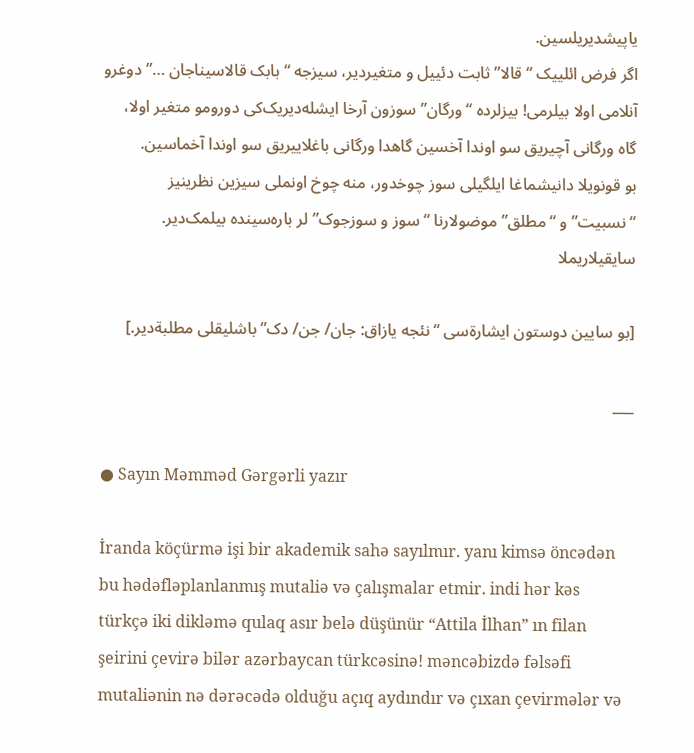یاپیشدیریلسین.
اگر فرض ائلییک “قالا” ثابت دئییل و متغیردیر، سیزجه “بابک قالاسیناجان …” دوغرو آنلامی اولا بیلرمی! بیزلرده “ورگان” سوزون آرخا ایشله‌دیریک‌کی دورومو متغیر اولا، گاه ورگانی آچیریق سو اوندا آخسین گاهدا ورگانی باغلاییریق سو اوندا آخماسین.
بو قونویلا دانیشماغا ایلگیلی سوز چوخدور، منه چوخ اونملی سیزین نظرینیز “نسبیت” و “مطلق” موضولارنا “سوز و سوزجوک‌”لر باره‌سینده بیلمک‌دیر.
سایقیلاریملا

[بو سایین دوستون ایشارةسی “نئجه یازاق: جان/ جن/ دک” باشلیقلی مطلبةدیر.]

___

● Sayın Məmməd Gərgərli yazır

İranda köçürmə işi bir akademik sahə sayılmır. yanı kimsə öncədən bu hədəfləplanlanmış mutaliə və çalışmalar etmir. indi hər kəs türkçə iki dikləmə qulaq asır belə düşünür “Attila İlhan” ın filan şeirini çevirə bilər azərbaycan türkcəsinə! məncəbizdə fəlsəfi mutaliənin nə dərəcədə olduğu açıq aydındır və çıxan çevirmələr və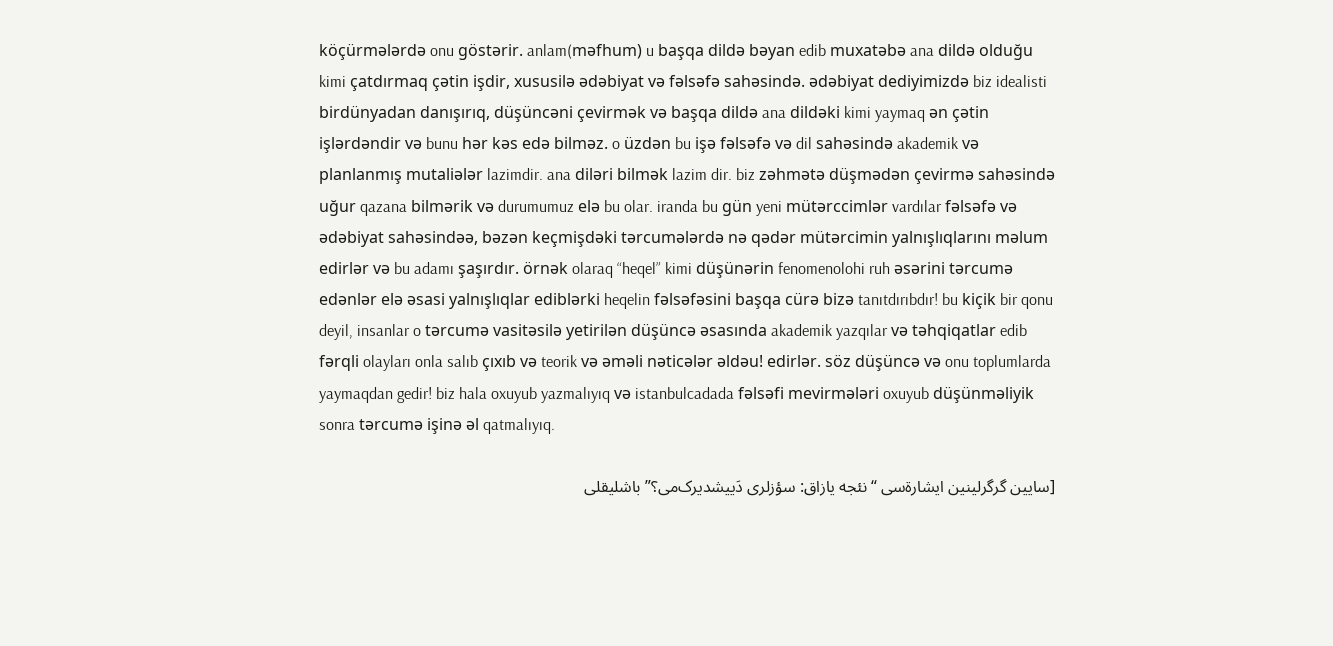köçürmələrdə onu göstərir. anlam(məfhum) u başqa dildə bəyan edib muxatəbə ana dildə olduğu kimi çatdırmaq çətin işdir, xususilə ədəbiyat və fəlsəfə sahəsində. ədəbiyat dediyimizdə biz idealisti birdünyadan danışırıq, düşüncəni çevirmək və başqa dildə ana dildəki kimi yaymaq ən çətin işlərdəndir və bunu hər kəs edə bilməz. o üzdən bu işə fəlsəfə və dil sahəsində akademik və planlanmış mutaliələr lazimdir. ana diləri bilmək lazim dir. biz zəhmətə düşmədən çevirmə sahəsində uğur qazana bilmərik və durumumuz elə bu olar. iranda bu gün yeni mütərccimlər vardılar fəlsəfə və ədəbiyat sahəsindəə, bəzən keçmişdəki tərcumələrdə nə qədər mütərcimin yalnışlıqlarını məlum edirlər və bu adamı şaşırdır. örnək olaraq “heqel” kimi düşünərin fenomenolohi ruh əsərini tərcumə edənlər elə əsasi yalnışlıqlar ediblərki heqelin fəlsəfəsini başqa cürə bizə tanıtdırıbdır! bu kiçik bir qonu deyil, insanlar o tərcumə vasitəsilə yetirilən düşüncə əsasında akademik yazqılar və təhqiqatlar edib fərqli olayları onla salıb çıxıb və teorik və əməli nəticələr əldəu! edirlər. söz düşüncə və onu toplumlarda yaymaqdan gedir! biz hala oxuyub yazmalıyıq və istanbulcadada fəlsəfi mevirmələri oxuyub düşünməliyik sonra tərcumə işinə əl qatmalıyıq.

[سایین گرگرلینین ایشارةسی “نئجه یازاق: سؤزلری دَییشدیرک‌می؟” باشلیقلی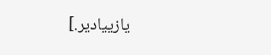یازییادیر.]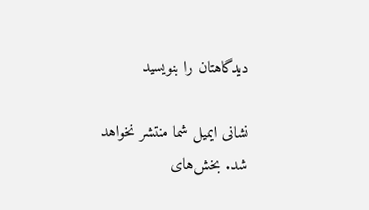دیدگاهتان را بنویسید

نشانی ایمیل شما منتشر نخواهد شد. بخش‌های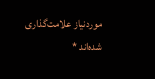موردنیاز علامت‌گذاری شده‌اند *